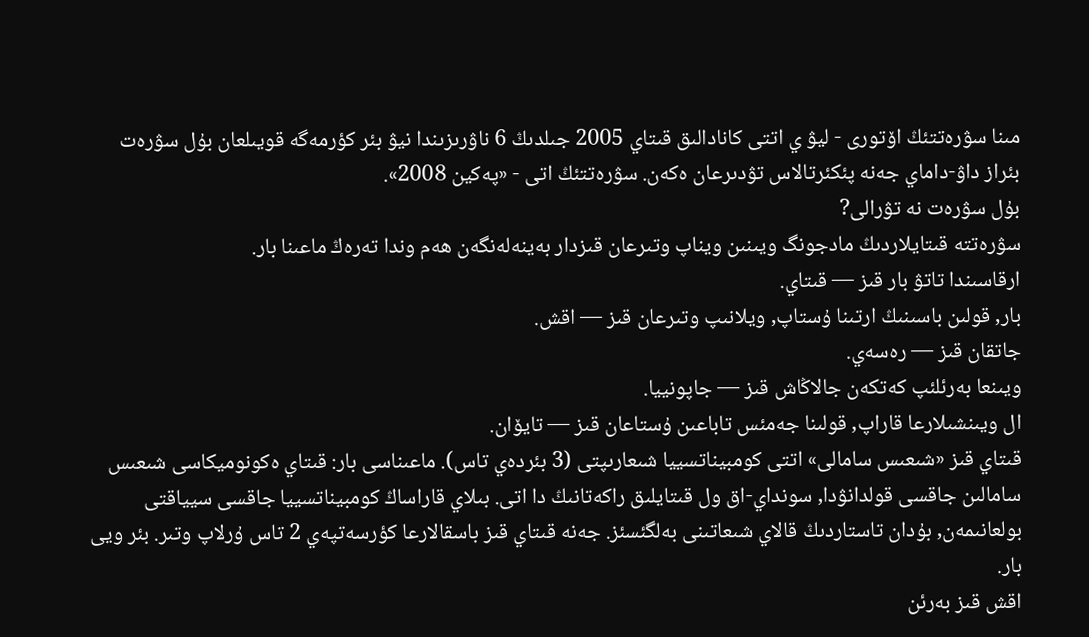مىنا سۋرەتتئڭ اۆتورى - ليۋ ي اتتى كانادالىق قىتاي 2005 جىلدىڭ 6 ناۋرىزىندا نيۋ بئر كؤرمەگە قويىلعان بۇل سۋرەت بئراز داۋ-داماي جەنە پئكئرتالاس تۋدىرعان ەكەن. سۋرەتتئڭ اتى - «پەكين 2008».
بۇل سۋرەت نە تۋرالى?
سۋرەتتە قىتايلاردىڭ مادجونگ ويىنىن ويناپ وتىرعان قىزدار بەينەلەنگەن ھەم وندا تەرەڭ ماعىنا بار.
ارقاسىندا تاتۋ بار قىز — قىتاي.
بار, قولىن باسىنىڭ ارتىنا ۇستاپ, ويلانىپ وتىرعان قىز — اقش.
جاتقان قىز — رەسەي.
ويىنعا بەرئلئپ كەتكەن جالاڭاش قىز — جاپونييا.
ال ويىنشىلارعا قاراپ, قولىنا جەمئس تاباعىن ۇستاعان قىز — تايۆان.
قىتاي قىز «شىعىس سامالى» اتتى كومبيناتسييا شىعارىپتى (3 بئردەي تاس). ماعىناسى بار: قىتاي ەكونوميكاسى شىعىس سامالىن جاقسى قولدانۋدا, سونداي-اق ول قىتايلىق راكەتانىڭ دا اتى. بىلاي قاراساڭ كومبيناتسييا جاقسى سيياقتى بولعانىمەن, بۇدان تاستاردىڭ قالاي شىعاتىنى بەلگئسئز. جەنە قىتاي قىز باسقالارعا كؤرسەتپەي 2 تاس ۇرلاپ وتىر. بئر ويى بار.
اقش قىز بەرئن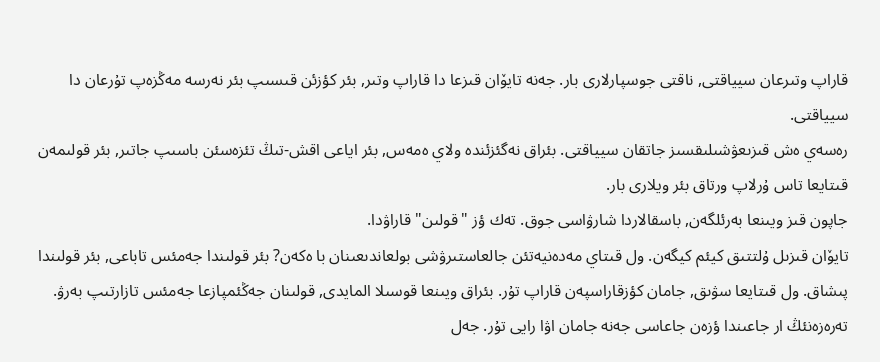قاراپ وتىرعان سيياقتى, ناقتى جوسپارلارى بار. جەنە تايۆان قىزعا دا قاراپ وتىر, بئر كؤزئن قىسىپ بئر نەرسە مەڭزەپ تۇرعان دا سيياقتى.
رەسەي ەش قىزىعۋشىلىقسىز جاتقان سيياقتى. بئراق نەگئزئندە ولاي ەمەس, بئر اياعى اقش-تىڭ تئزەسئن باسىپ جاتىر, بئر قولىمەن قىتايعا تاس ۇرلاپ ورتاق بئر ويلارى بار.
جاپون قىز ويىنعا بەرئلگەن, باسقالاردا شارۋاسى جوق. تەك ؤز "قولىن" قاراۋدا.
تايۆان قىزىل ۇلتتىق كيئم كيگەن. ول قىتاي مەدەنيەتئن جالعاستىرۋشى بولعاندىعىنان با ەكەن? بئر قولىندا جەمئس تاباعى, بئر قولىندا پىشاق. ول قىتايعا سۋىق, جامان كؤزقاراسپەن قاراپ تۇر. بئراق ويىنعا قوسىلا المايدى, قولىنان جەڭئمپازعا جەمئس تازارتىپ بەرۋ.
تەرەزەنئڭ ار جاعىندا ؤزەن جاعاسى جەنە جامان اۋا رايى تۇر. جەل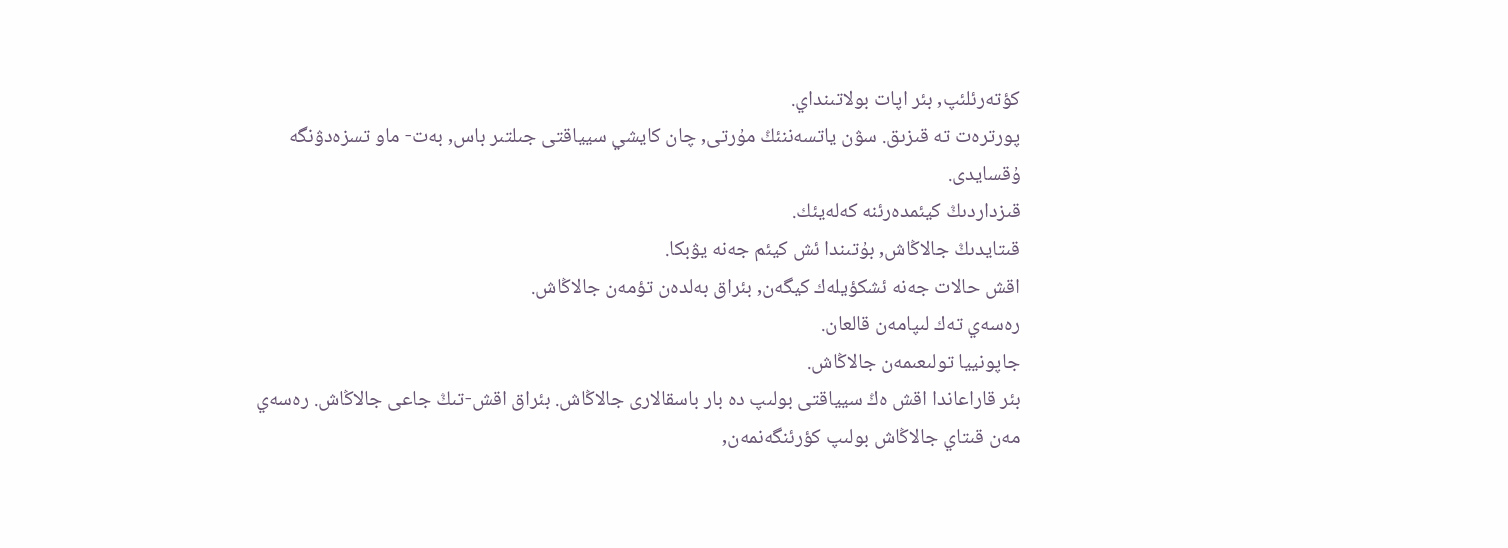كؤتەرئلئپ, بئر اپات بولاتىنداي.
پورترەت تە قىزىق. سۋن ياتسەننئڭ مۇرتى, چان كايشي سيياقتى جىلتىر باس, بەت- ماو تسزەدۋنگە ۇقسايدى.
قىزداردىڭ كيئمدەرئنە كەلەيئك.
قىتايدىڭ جالاڭاش, بۇتىندا ئش كيئم جەنە يۋبكا.
اقش حالات جەنە ئشكؤيلەك كيگەن, بئراق بەلدەن تؤمەن جالاڭاش.
رەسەي تەك لىپامەن قالعان.
جاپونييا تولىعىمەن جالاڭاش.
بئر قاراعاندا اقش ەڭ سيياقتى بولىپ دە بار باسقالارى جالاڭاش. بئراق اقش-تىڭ جاعى جالاڭاش. رەسەي مەن قىتاي جالاڭاش بولىپ كؤرئنگەنمەن,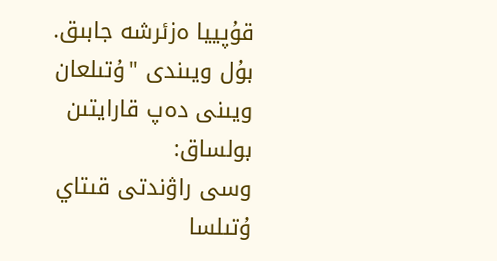قۇپييا ەزئرشە جابىق.
بۇل ويىندى "ۇتىلعان ويىنى دەپ قارايتىن بولساق:
وسى راۋندتى قىتاي ۇتىلسا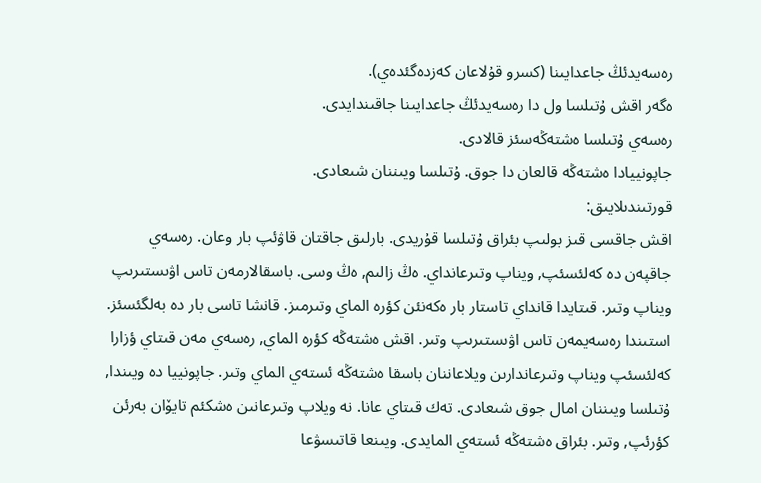رەسەيدئڭ جاعدايىنا (كسرو قۇلاعان كەزدەگئدەي).
ەگەر اقش ۇتىلسا ول دا رەسەيدئڭ جاعدايىنا جاقىندايدى.
رەسەي ۇتىلسا ەشتەڭەسئز قالادى.
جاپونييادا ەشتەڭە قالعان دا جوق. ۇتىلسا ويىننان شىعادى.
قورتىندىلايىق:
اقش جاقسى قىز بولىپ بئراق ۇتىلسا قۇريدى. بارلىق جاقتان قاۋئپ بار وعان. رەسەي جاقپەن دە كەلئسئپ, ويناپ وتىرعانداي. ەڭ زالىم, ەڭ وسى. باسقالارمەن تاس اۋىستىرىپ ويناپ وتىر. قىتايدا قانداي تاستار بار ەكەنئن كؤرە الماي وتىرمىز. قانشا تاسى بار دە بەلگئسئز. استىندا رەسەيمەن تاس اۋىستىرىپ وتىر. اقش ەشتەڭە كؤرە الماي, رەسەي مەن قىتاي ؤزارا كەلئسئپ ويناپ وتىرعاندارىن ويلاعاننان باسقا ەشتەڭە ئستەي الماي وتىر. جاپونييا دە ويىندا, ۇتىلسا ويىننان امال جوق شىعادى. تەك قىتاي عانا. نە ويلاپ وتىرعانىن ەشكئم تايۆان بەرئن كؤرئپ, وتىر. بئراق ەشتەڭە ئستەي المايدى. ويىنعا قاتىسۋعا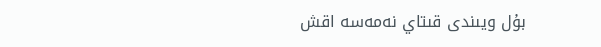بۇل ويىندى قىتاي نەمەسە اقش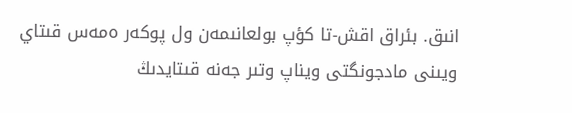انىق. بئراق اقش-تا كؤپ بولعانىمەن ول پوكەر ەمەس قىتاي ويىنى مادجونگتى ويناپ وتىر جەنە قىتايدىڭ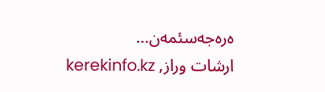ەرەجەسئمەن…
ارشات وراز, kerekinfo.kz